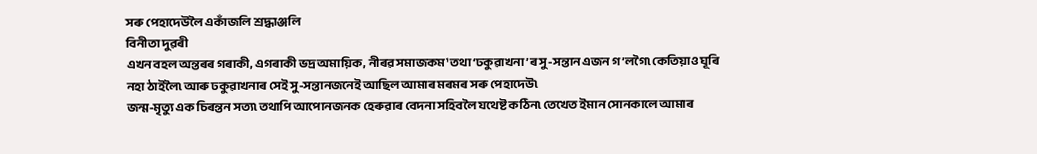সৰু পেহাদেউলৈ একাঁজলি শ্ৰদ্ধাঞ্জলি
বিনীতা দুৱৰী
এখন বহল অন্তৰৰ গৰাকী, এগৰাকী ভদ্ৰ অমায়িক, নীৰৱ সমাজকম¹ তথা ‘ঢকুৱাখনা’ৰ সু-সন্তান এজন গ’লগৈ৷ কেতিয়াও ঘূৰি নহা ঠাইলৈ৷ আৰু ঢকুৱাখনাৰ সেই সু-সন্তানজনেই আছিল আমাৰ মৰমৰ সৰু পেহাদেউ৷
জন্ম-মৃত্যু এক চিৰন্তন সত্য৷ তথাপি আপোনজনক হেৰুৱাৰ বেদনা সহিবলৈ যথেষ্ট কঠিন৷ তেখেত ইমান সোনকালে আমাৰ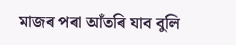মাজৰ পৰা আঁতৰি যাব বুলি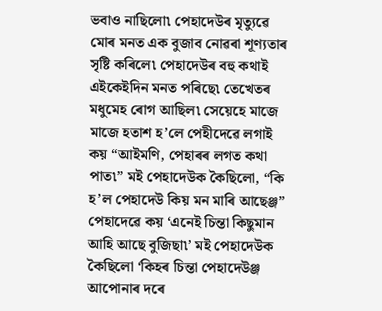ভবাও নাছিলো৷ পেহাদেউৰ মৃত্যুৱে মোৰ মনত এক বুজাব নোৱৰা শূণ্যতাৰ সৃষ্টি কৰিলে৷ পেহাদেউৰ বহু কথাই এইকেইদিন মনত পৰিছে৷ তেখেতৰ মধুমেহ ৰোগ আছিল৷ সেয়েহে মাজে মাজে হতাশ হ’লে পেহীদেৱে লগাই কয় “আইমণি, পেহাৰৰ লগত কথা পাত৷” মই পেহাদেউক কৈছিলো, “কি হ’ল পেহাদেউ কিয় মন মাৰি আছেঞ্জ” পেহাদেৱে কয় ‘এনেই চিন্তা কিছুমান আহি আছে বুজিছা৷’ মই পেহাদেউক কৈছিলো ‘কিহৰ চিন্তা পেহাদেউঞ্জ আপোনাৰ দৰে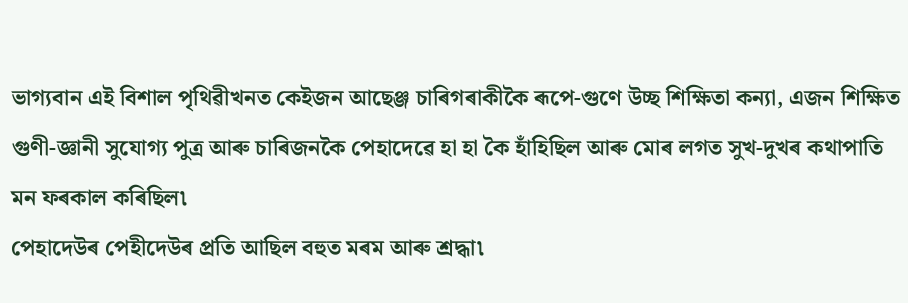ভাগ্যবান এই বিশাল পৃথিৱীখনত কেইজন আছেঞ্জ চাৰিগৰাকীকৈ ৰূপে-গুণে উচ্ছ শিক্ষিতা কন্যা, এজন শিক্ষিত গুণী-জ্ঞানী সুযোগ্য পুত্ৰ আৰু চাৰিজনকৈ পেহাদেৱে হা হা কৈ হাঁহিছিল আৰু মোৰ লগত সুখ-দুখৰ কথাপাতি মন ফৰকাল কৰিছিল৷
পেহাদেউৰ পেহীদেউৰ প্ৰতি আছিল বহুত মৰম আৰু শ্ৰদ্ধা৷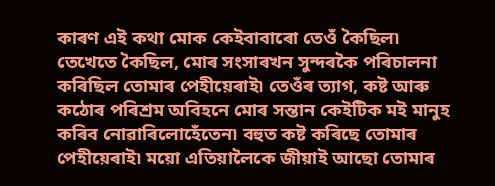কাৰণ এই কথা মোক কেইবাবাৰো তেওঁ কৈছিল৷ তেখেতে কৈছিল, মোৰ সংসাৰখন সুন্দৰকৈ পৰিচালনা কৰিছিল তোমাৰ পেহীয়েৰাই৷ তেওঁৰ ত্যাগ, কষ্ট আৰু কঠোৰ পৰিশ্ৰম অবিহনে মোৰ সন্তান কেইটিক মই মানুহ কৰিব নোৱাৰিলোহেঁতেন৷ বহুত কষ্ট কৰিছে তোমাৰ পেহীয়েৰাই৷ ময়ো এতিয়ালৈকে জীয়াই আছো তোমাৰ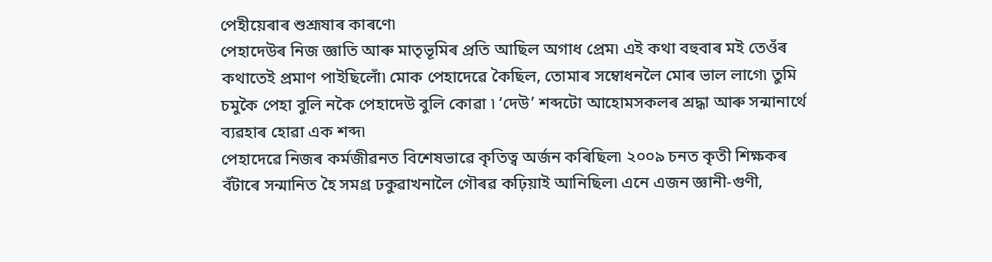পেহীয়েৰাৰ শুশ্ৰূষাৰ কাৰণে৷
পেহাদেউৰ নিজ জ্ঞাতি আৰু মাতৃভূমিৰ প্ৰতি আছিল অগাধ প্ৰেম৷ এই কথা বহুবাৰ মই তেওঁৰ কথাতেই প্ৰমাণ পাইছিলোঁ৷ মোক পেহাদেৱে কৈছিল, তোমাৰ সম্বোধনলৈ মোৰ ভাল লাগে৷ তুমি চমুকৈ পেহা বুলি নকৈ পেহাদেউ বুলি কোৱা ৷ ‘দেউ’ শব্দটো আহোমসকলৰ শ্ৰদ্ধা আৰু সন্মানাৰ্থে ব্যৱহাৰ হোৱা এক শব্দ৷
পেহাদেৱে নিজৰ কৰ্মজীৱনত বিশেষভাৱে কৃতিত্ব অৰ্জন কৰিছিল৷ ২০০৯ চনত কৃতী শিক্ষকৰ বঁটাৰে সন্মানিত হৈ সমগ্ৰ ঢকুৱাখনালৈ গৌৰৱ কঢ়িয়াই আনিছিল৷ এনে এজন জ্ঞানী-গুণী,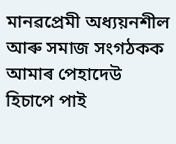মানৱপ্ৰেমী অধ্যয়নশীল আৰু সমাজ সংগঠকক আমাৰ পেহাদেউ হিচাপে পাই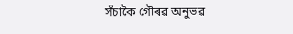সঁচাকৈ গৌৰৱ অনুভৱ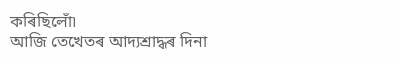কৰিছিলোঁ৷
আজি তেখেতৰ আদ্যশ্ৰাদ্ধৰ দিনা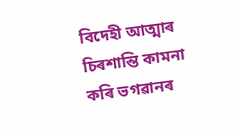বিদেহী আত্মাৰ চিৰশান্তি কামনা কৰি ভগৱানৰ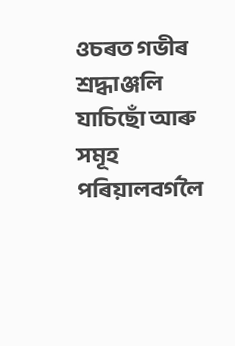ওচৰত গভীৰ শ্ৰদ্ধাঞ্জলি যাচিছোঁ আৰু সমূহ পৰিয়ালবৰ্গলৈ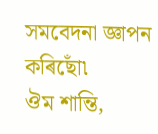সমবেদনা জ্ঞাপন কৰিছোঁ৷
ঔম শান্তি,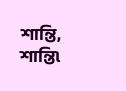শান্তি, শান্তি৷